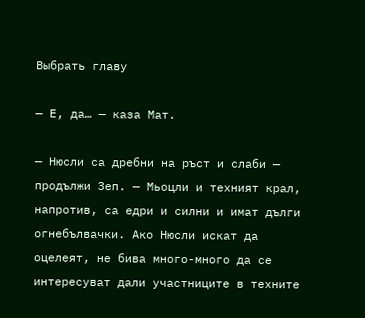Выбрать главу

— Е, да… — каза Мат.

— Нюсли са дребни на ръст и слаби — продължи Зеп. — Мьоцли и техният крал, напротив, са едри и силни и имат дълги огнебълвачки. Ако Нюсли искат да оцелеят, не бива много-много да се интересуват дали участниците в техните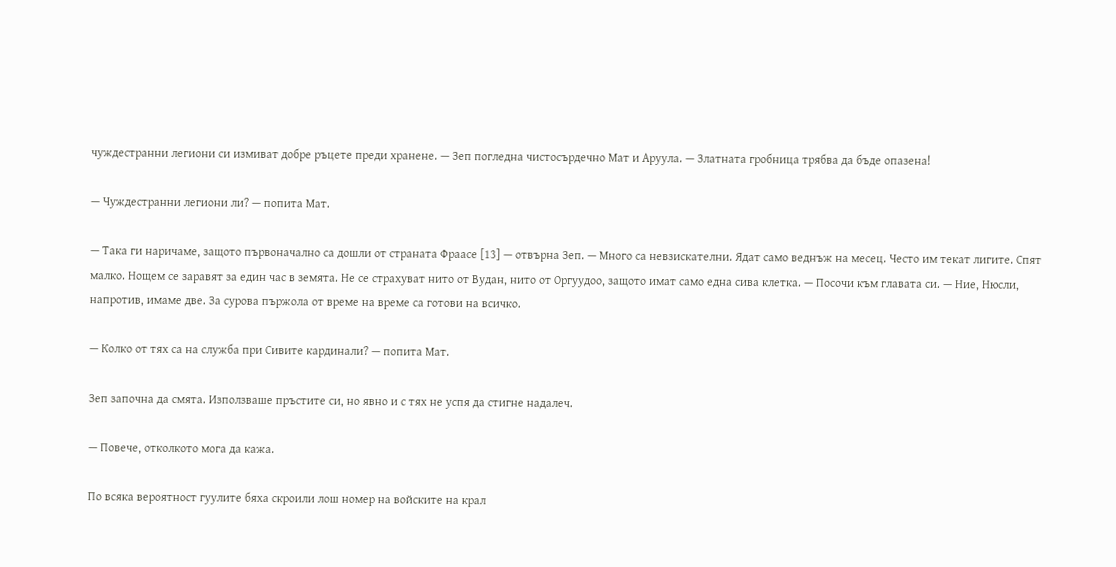чуждестранни легиони си измиват добре ръцете преди хранене. — Зеп погледна чистосърдечно Мат и Аруула. — Златната гробница трябва да бъде опазена!

— Чуждестранни легиони ли? — попита Мат.

— Така ги наричаме, защото първоначално са дошли от страната Фраасе [13] — отвърна Зеп. — Много са невзискателни. Ядат само веднъж на месец. Често им текат лигите. Спят малко. Нощем се заравят за един час в земята. Не се страхуват нито от Вудан, нито от Оргуудоо, защото имат само една сива клетка. — Посочи към главата си. — Ние, Нюсли, напротив, имаме две. За сурова пържола от време на време са готови на всичко.

— Колко от тях са на служба при Сивите кардинали? — попита Мат.

Зеп започна да смята. Използваше пръстите си, но явно и с тях не успя да стигне надалеч.

— Повече, отколкото мога да кажа.

По всяка вероятност гуулите бяха скроили лош номер на войските на крал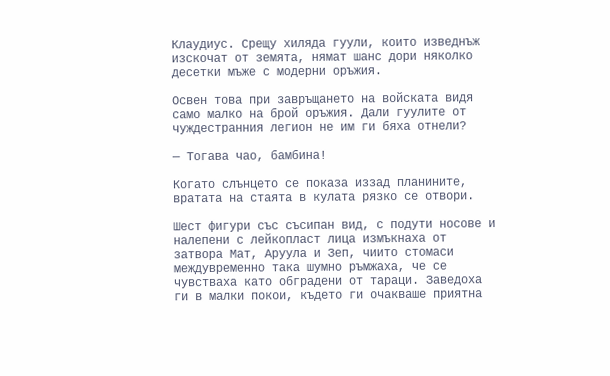Клаудиус. Срещу хиляда гуули, които изведнъж изскочат от земята, нямат шанс дори няколко десетки мъже с модерни оръжия.

Освен това при завръщането на войската видя само малко на брой оръжия. Дали гуулите от чуждестранния легион не им ги бяха отнели?

— Тогава чао, бамбина!

Когато слънцето се показа иззад планините, вратата на стаята в кулата рязко се отвори.

Шест фигури със съсипан вид, с подути носове и налепени с лейкопласт лица измъкнаха от затвора Мат, Аруула и Зеп, чиито стомаси междувременно така шумно ръмжаха, че се чувстваха като обградени от тараци. Заведоха ги в малки покои, където ги очакваше приятна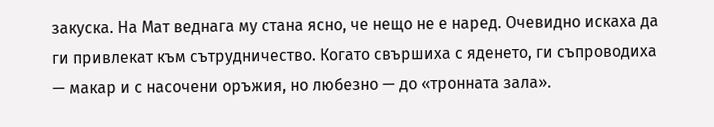закуска. На Мат веднага му стана ясно, че нещо не е наред. Очевидно искаха да ги привлекат към сътрудничество. Когато свършиха с яденето, ги съпроводиха — макар и с насочени оръжия, но любезно — до «тронната зала».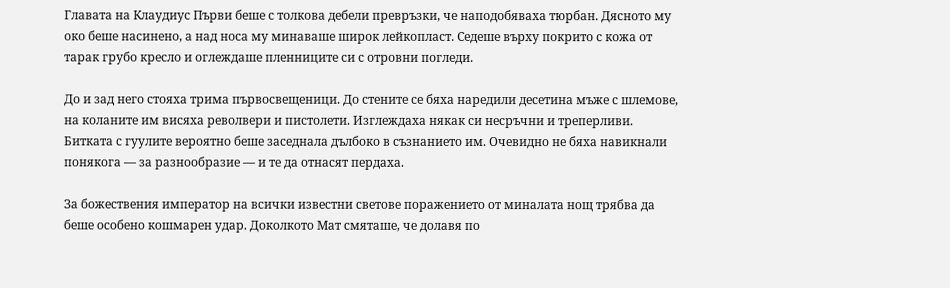Главата на Клаудиус Първи беше с толкова дебели превръзки, че наподобяваха тюрбан. Дясното му око беше насинено, а над носа му минаваше широк лейкопласт. Седеше върху покрито с кожа от тарак грубо кресло и оглеждаше пленниците си с отровни погледи.

До и зад него стояха трима първосвещеници. До стените се бяха наредили десетина мъже с шлемове, на коланите им висяха револвери и пистолети. Изглеждаха някак си несръчни и треперливи. Битката с гуулите вероятно беше заседнала дълбоко в съзнанието им. Очевидно не бяха навикнали понякога — за разнообразие — и те да отнасят пердаха.

За божествения император на всички известни светове поражението от миналата нощ трябва да беше особено кошмарен удар. Доколкото Мат смяташе, че долавя по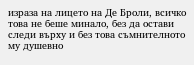израза на лицето на Де Броли, всичко това не беше минало, без да остави следи върху и без това съмнителното му душевно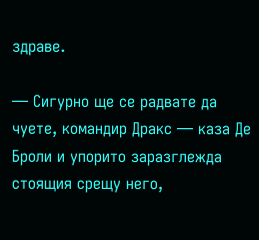здраве.

— Сигурно ще се радвате да чуете, командир Дракс — каза Де Броли и упорито заразглежда стоящия срещу него,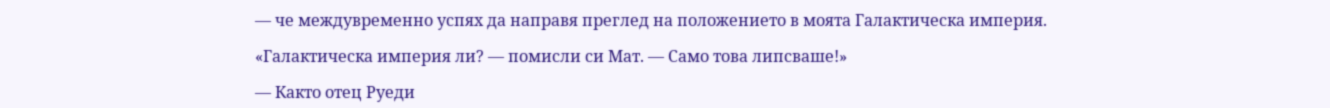— че междувременно успях да направя преглед на положението в моята Галактическа империя.

«Галактическа империя ли? — помисли си Мат. — Само това липсваше!»

— Както отец Руеди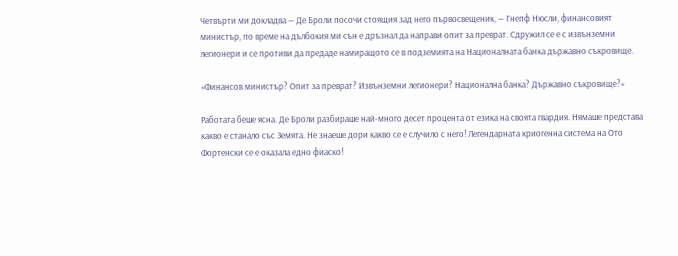Четвърти ми докладва — Де Броли посочи стоящия зад него първосвещеник, — Гнепф Нюсли, финансовият министър, по време на дълбокия ми сън е дръзнал да направи опит за преврат. Сдружил се е с извънземни легионери и се противи да предаде намиращото се в подземията на Националната банка държавно съкровище.

«Финансов министър? Опит за преврат? Извънземни легионери? Национална банка? Държавно съкровище?»

Работата беше ясна. Де Броли разбираше най-много десет процента от езика на своята гвардия. Нямаше представа какво е станало със Земята. Не знаеше дори какво се е случило с него! Легендарната криогенна система на Ото Фортенски се е оказала едно фиаско!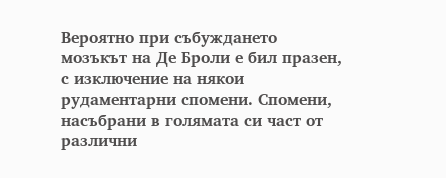Вероятно при събуждането мозъкът на Де Броли е бил празен, с изключение на някои рудаментарни спомени. Спомени, насъбрани в голямата си част от различни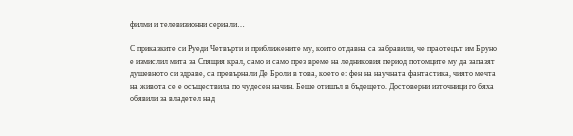филми и телевизионни сериали…

С приказките си Руеди Четвърти и приближените му, които отдавна са забравили, че праотецът им Бруно е измислил мита за Спящия крал, само и само през време на ледниковия период потомците му да запазят душевното си здраве, са превърнали Де Броли в това, което е: фен на научната фантастика, чиято мечта на живота се е осъществила по чудесен начин. Беше отишъл в бъдещето. Достоверни източници го бяха обявили за владетел над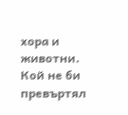хора и животни. Кой не би превъртял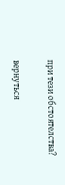при тези обстоятелства?

вернуться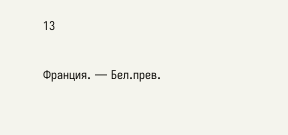13

Франция. — Бел.прев.